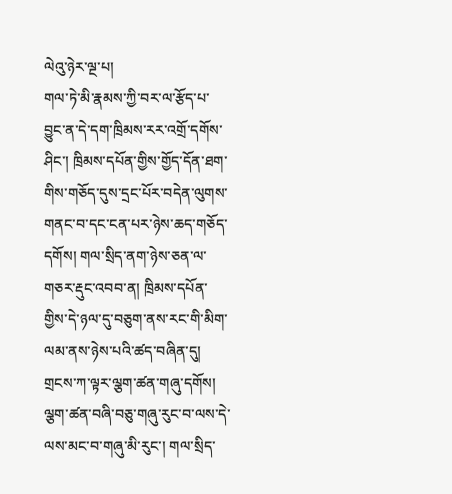ལེའུ་ཉེར་ལྔ་པ།
གལ་ཏེ་མི་རྣམས་ཀྱི་བར་ལ་རྩོད་པ་བྱུང་ན་དེ་དག་ཁྲིམས་རར་འགྲོ་དགོས་ཤིང་། ཁྲིམས་དཔོན་གྱིས་གྱོད་དོན་ཐག་གིས་གཅོད་དུས་དྲང་པོར་བདེན་ལུགས་གནང་བ་དང་ངན་པར་ཉེས་ཆད་གཅོད་དགོས། གལ་སྲིད་ནག་ཉེས་ཅན་ལ་གཅར་རྡུང་འབབ་ན། ཁྲིམས་དཔོན་གྱིས་དེ་ཉལ་དུ་བཅུག་ནས་རང་གི་མིག་ལམ་ནས་ཉེས་པའི་ཚད་བཞིན་དུ། གྲངས་ཀ་ལྟར་ལྕག་ཚན་གཞུ་དགོས། ལྕག་ཚན་བཞི་བཅུ་གཞུ་རུང་བ་ལས་དེ་ལས་མང་བ་གཞུ་མི་རུང་། གལ་སྲིད་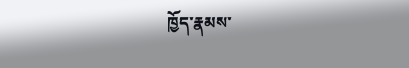ཁྱོད་རྣམས་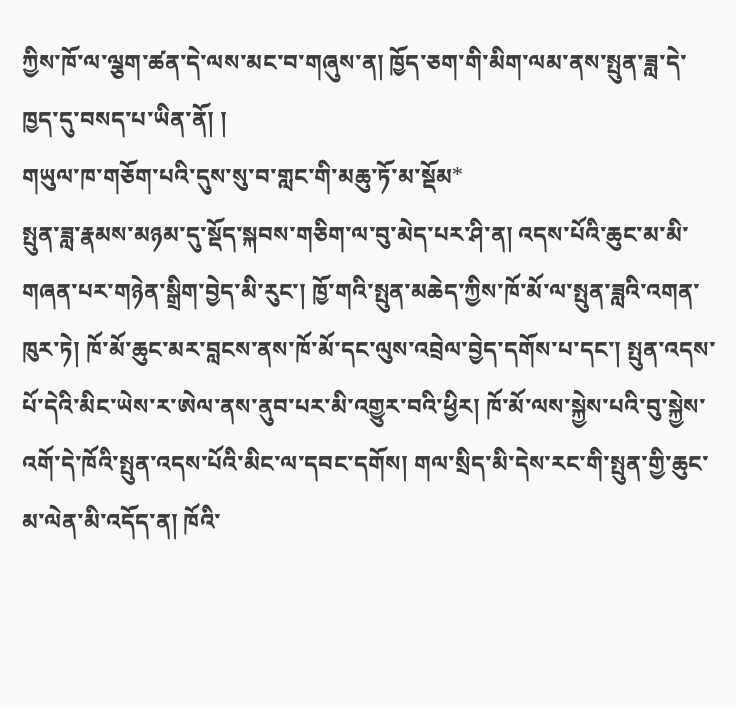ཀྱིས་ཁོ་ལ་ལྕག་ཚན་དེ་ལས་མང་བ་གཞུས་ན། ཁྱོད་ཅག་གི་མིག་ལམ་ནས་སྤུན་ཟླ་དེ་ཁྱད་དུ་བསད་པ་ཡིན་ནོ། །
གཡུལ་ཁ་གཅོག་པའི་དུས་སུ་བ་གླང་གི་མཆུ་ཏོ་མ་སྡོམ*
སྤུན་ཟླ་རྣམས་མཉམ་དུ་སྡོད་སྐབས་གཅིག་ལ་བུ་མེད་པར་ཤི་ན། འདས་པོའི་ཆུང་མ་མི་གཞན་པར་གཉེན་སྒྲིག་བྱེད་མི་རུང་། ཁྱོ་གའི་སྤུན་མཆེད་ཀྱིས་ཁོ་མོ་ལ་སྤུན་ཟླའི་འགན་ཁུར་ཏེ། ཁོ་མོ་ཆུང་མར་བླངས་ནས་ཁོ་མོ་དང་ལུས་འབྲེལ་བྱེད་དགོས་པ་དང་། སྤུན་འདས་པོ་དེའི་མིང་ཡེས་ར་ཨེལ་ནས་ནུབ་པར་མི་འགྱུར་བའི་ཕྱིར། ཁོ་མོ་ལས་སྐྱེས་པའི་བུ་སྐྱེས་འགོ་དེ་ཁོའི་སྤུན་འདས་པོའི་མིང་ལ་དབང་དགོས། གལ་སྲིད་མི་དེས་རང་གི་སྤུན་གྱི་ཆུང་མ་ལེན་མི་འདོད་ན། ཁོའི་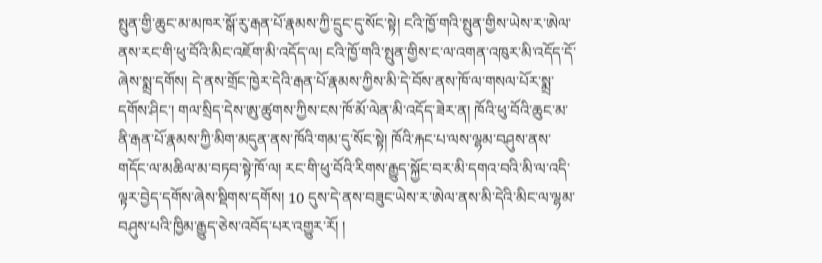སྤུན་གྱི་ཆུང་མ་མཁར་སྒོ་རུ་རྒན་པོ་རྣམས་ཀྱི་དྲུང་དུ་སོང་སྟེ། ངའི་ཁྱོ་གའི་སྤུན་གྱིས་ཡེས་ར་ཨེལ་ནས་རང་གི་ཕུ་བོའི་མིང་འཇོག་མི་འདོད་ལ། ངའི་ཁྱོ་གའི་སྤུན་གྱིས་ང་ལ་འགན་འཁུར་མི་འདོད་དོ་ཞེས་སྨྲ་དགོས། དེ་ནས་གྲོང་ཁྱེར་དེའི་རྒན་པོ་རྣམས་ཀྱིས་མི་དེ་བོས་ནས་ཁོ་ལ་གསལ་པོར་སྨྲ་དགོས་ཤིང་། གལ་སྲིད་དེས་ཨུ་ཚུགས་ཀྱིས་ངས་ཁོ་མོ་ལེན་མི་འདོད་ཟེར་ན། ཁོའི་ཕུ་བོའི་ཆུང་མ་ནི་རྒན་པོ་རྣམས་ཀྱི་མིག་མདུན་ནས་ཁོའི་གམ་དུ་སོང་སྟེ། ཁོའི་རྐང་པ་ལས་ལྷམ་བཤུས་ནས་གདོང་ལ་མཆིལ་མ་བཏབ་སྟེ་ཁོ་ལ། རང་གི་ཕུ་བོའི་རིགས་རྒྱུད་སྐྱོང་བར་མི་དགའ་བའི་མི་ལ་འདི་ལྟར་བྱེད་དགོས་ཞེས་སྡིགས་དགོས། 10 དུས་དེ་ནས་བཟུང་ཡེས་ར་ཨེལ་ནས་མི་དེའི་མིང་ལ་ལྷམ་བཤུས་པའི་ཁྱིམ་རྒྱུད་ཅེས་འབོད་པར་འགྱུར་རོ། །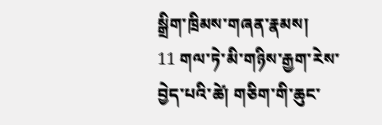སྒྲིག་ཁྲིམས་གཞན་རྣམས།
11 གལ་ཏེ་མི་གཉིས་རྒྱག་རེས་བྱེད་པའི་ཚེ། གཅིག་གི་ཆུང་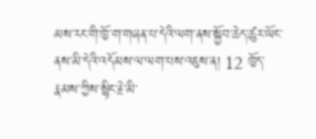མས་རང་གི་ཁྱོ་ག་གཞན་པ་དེའི་ལག་ནས་སྐྱོབ་ཆེད་ཚུར་ཡོང་ནས་མི་དེའི་འདོམས་ལ་ལག་པས་འཇུས་ན། 12 ཁྱོད་རྣམས་ཀྱིས་སྙིང་རྗེ་མི་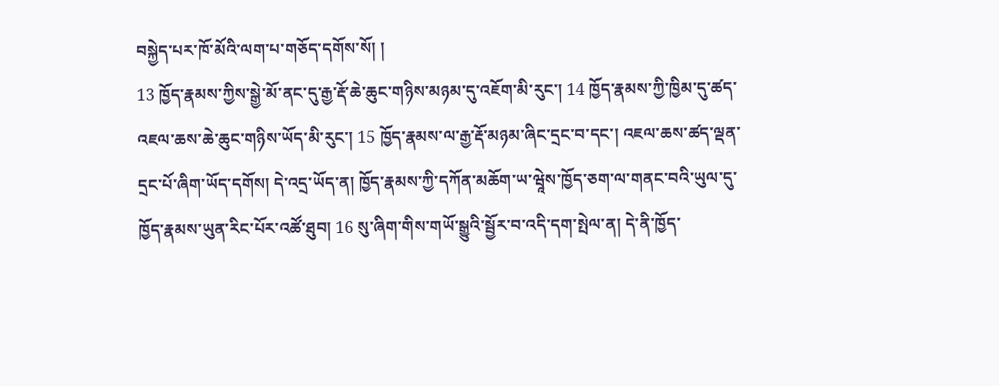བསྐྱེད་པར་ཁོ་མོའི་ལག་པ་གཅོད་དགོས་སོ། །
13 ཁྱོད་རྣམས་ཀྱིས་སྒྱེ་མོ་ནང་དུ་རྒྱ་རྡོ་ཆེ་ཆུང་གཉིས་མཉམ་དུ་འཇོག་མི་རུང་། 14 ཁྱོད་རྣམས་ཀྱི་ཁྱིམ་དུ་ཚད་འཇལ་ཆས་ཆེ་ཆུང་གཉིས་ཡོད་མི་རུང་། 15 ཁྱོད་རྣམས་ལ་རྒྱ་རྡོ་མཉམ་ཞིང་དྲང་བ་དང་། འཇལ་ཆས་ཚད་ལྡན་དྲང་པོ་ཞིག་ཡོད་དགོས། དེ་འདྲ་ཡོད་ན། ཁྱོད་རྣམས་ཀྱི་དཀོན་མཆོག་ཡ་ཝཱེས་ཁྱོད་ཅག་ལ་གནང་བའི་ཡུལ་དུ་ཁྱོད་རྣམས་ཡུན་རིང་པོར་འཚོ་ཐུབ། 16 སུ་ཞིག་གིས་གཡོ་སྒྱུའི་སྦྱོར་བ་འདི་དག་སྤེལ་ན། དེ་ནི་ཁྱོད་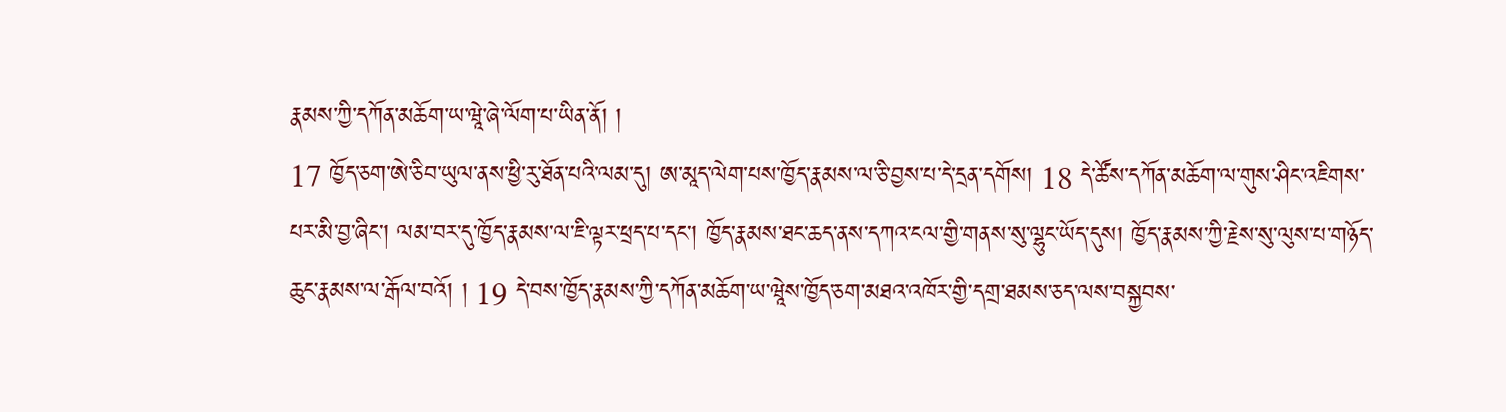རྣམས་ཀྱི་དཀོན་མཆོག་ཡ་ཝཱེ་ཞེ་ལོག་པ་ཡིན་ནོ། །
17 ཁྱོད་ཅག་ཨེ་ཅིབ་ཡུལ་ནས་ཕྱི་རུ་ཐོན་པའི་ལམ་དུ། ཨ་མཱད་ལེག་པས་ཁྱོད་རྣམས་ལ་ཅི་བྱས་པ་དེ་དྲན་དགོས། 18 དེ་ཚོས་དཀོན་མཆོག་ལ་གུས་ཤིང་འཇིགས་པར་མི་བྱ་ཞིང་། ལམ་བར་དུ་ཁྱོད་རྣམས་ལ་ཇི་ལྟར་ཕྲད་པ་དང་། ཁྱོད་རྣམས་ཐང་ཆད་ནས་དཀའ་ངལ་གྱི་གནས་སུ་ལྷུང་ཡོད་དུས། ཁྱོད་རྣམས་ཀྱི་རྗེས་སུ་ལུས་པ་གཉོད་ཆུང་རྣམས་ལ་རྒོལ་བའོ། ། 19 དེ་བས་ཁྱོད་རྣམས་ཀྱི་དཀོན་མཆོག་ཡ་ཝཱེས་ཁྱོད་ཅག་མཐའ་འཁོར་གྱི་དགྲ་ཐམས་ཅད་ལས་བསྐྱབས་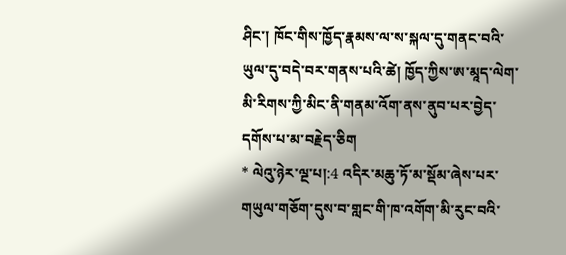ཤིང་། ཁོང་གིས་ཁྱོད་རྣམས་ལ་ས་སྐལ་དུ་གནང་བའི་ཡུལ་དུ་བདེ་བར་གནས་པའི་ཚེ། ཁྱོད་ཀྱིས་ཨ་མཱད་ལེག་མི་རིགས་ཀྱི་མིང་ནི་གནམ་འོག་ནས་ནུབ་པར་བྱེད་དགོས་པ་མ་བརྗེད་ཅིག
* ལེའུ་ཉེར་ལྔ་པ།:4 འདིར་མཆུ་ཏོ་མ་སྡོམ་ཞེས་པར་གཡུལ་གཅོག་དུས་བ་གླང་གི་ཁ་འགོག་མི་རུང་བའི་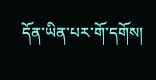དོན་ཡིན་པར་གོ་དགོས།